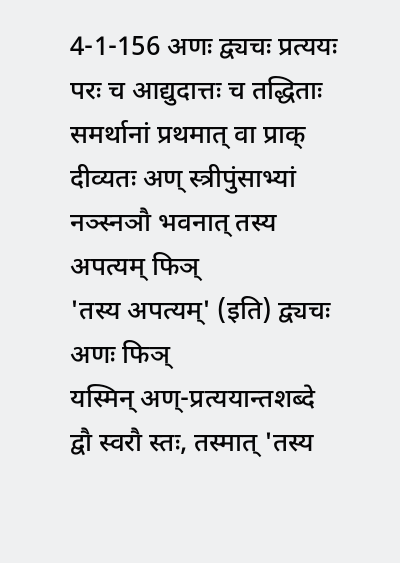4-1-156 अणः द्व्यचः प्रत्ययः परः च आद्युदात्तः च तद्धिताः समर्थानां प्रथमात् वा प्राक् दीव्यतः अण् स्त्रीपुंसाभ्यां नञ्स्नञौ भवनात् तस्य अपत्यम् फिञ्
'तस्य अपत्यम्' (इति) द्व्यचः अणः फिञ्
यस्मिन् अण्-प्रत्ययान्तशब्दे द्वौ स्वरौ स्तः, तस्मात् 'तस्य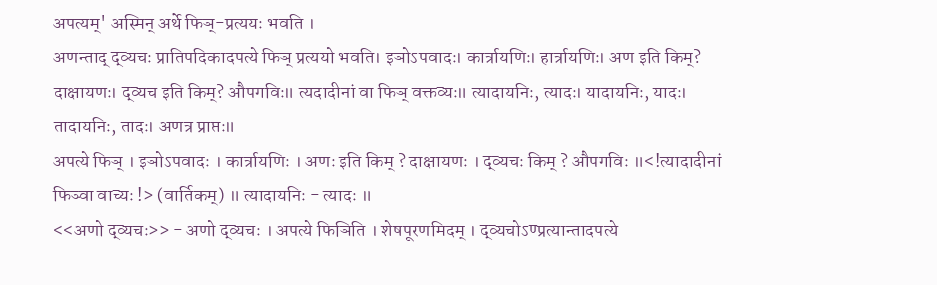अपत्यम्' अस्मिन् अर्थे फिञ्-प्रत्ययः भवति ।
अणन्ताद् द्व्यचः प्रातिपदिकादपत्ये फिञ् प्रत्ययो भवति। इञोऽपवादः। कार्त्रायणिः। हार्त्रायणिः। अण इति किम्? दाक्षायणः। द्व्यच इति किम्? औपगविः॥ त्यदादीनां वा फिञ् वक्तव्यः॥ त्यादायनिः, त्यादः। यादायनिः, यादः। तादायनिः, तादः। अणत्र प्राप्तः॥
अपत्ये फिञ् । इञोऽपवादः । कार्त्रायणिः । अणः इति किम् ? दाक्षायणः । द्व्यचः किम् ? औपगविः ॥<!त्यादादीनां फिञ्वा वाच्यः !> (वार्तिकम्) ॥ त्यादायनिः - त्यादः ॥
<<अणो द्व्यचः>> - अणो द्व्यचः । अपत्ये फिञिति । शेषपूरणमिदम् । द्व्यचोऽण्प्रत्यान्तादपत्ये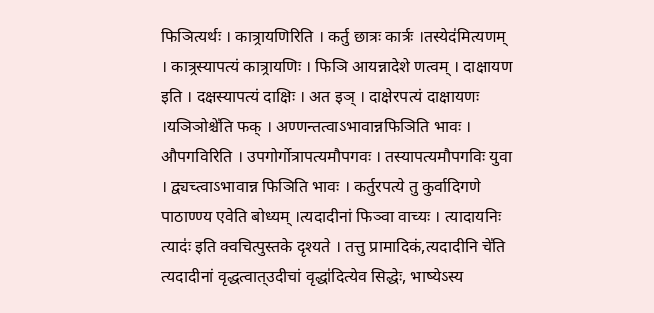फिञित्यर्थः । कात्र्रायणिरिति । कर्तु छात्रः कार्त्रः ।तस्येद॑मित्यणम् । कात्र्रस्यापत्यं कात्र्रायणिः । फिञि आयन्नादेशे णत्वम् । दाक्षायण इति । दक्षस्यापत्यं दाक्षिः । अत इञ् । दाक्षेरपत्यं दाक्षायणः ।यञिञोश्चे॑ति फक् । अण्णन्तत्वाऽभावान्नफिञिति भावः । औपगविरिति । उपगोर्गोत्रापत्यमौपगवः । तस्यापत्यमौपगविः युवा । द्व्यच्त्वाऽभावान्न फिञिति भावः । कर्तुरपत्ये तु कुर्वादिगणे पाठाण्ण्य एवेति बोध्यम् ।त्यदादीनां फिञ्वा वाच्यः । त्यादायनिः त्यादः॑ इति क्वचित्पुस्तके दृश्यते । तत्तु प्रामादिकं,त्यदादीनि चे॑ति त्यदादीनां वृद्धत्वात्उदीचां वृद्धा॑दित्येव सिद्धेः, भाष्येऽस्य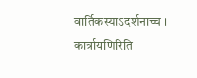वार्तिकस्याऽदर्शनाच्च ।
कार्त्रायणिरिति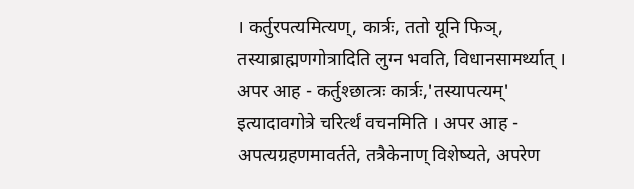। कर्तुरपत्यमित्यण्, कार्त्रः, ततो यूनि फिञ्, तस्याब्राह्मणगोत्रादिति लुग्न भवति, विधानसामर्थ्यात् । अपर आह - कर्तुश्छात्त्रः कार्त्रः,'तस्यापत्यम्' इत्यादावगोत्रे चरिर्त्थं वचनमिति । अपर आह - अपत्यग्रहणमावर्तते, तत्रैकेनाण् विशेष्यते, अपरेण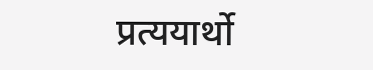प्रत्ययार्थो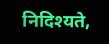निदिश्यते,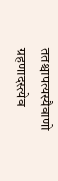ततश्चापत्यस्यैवाणो ग्रहणादस्त्येव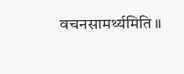वचनसामर्थ्यमिति ॥